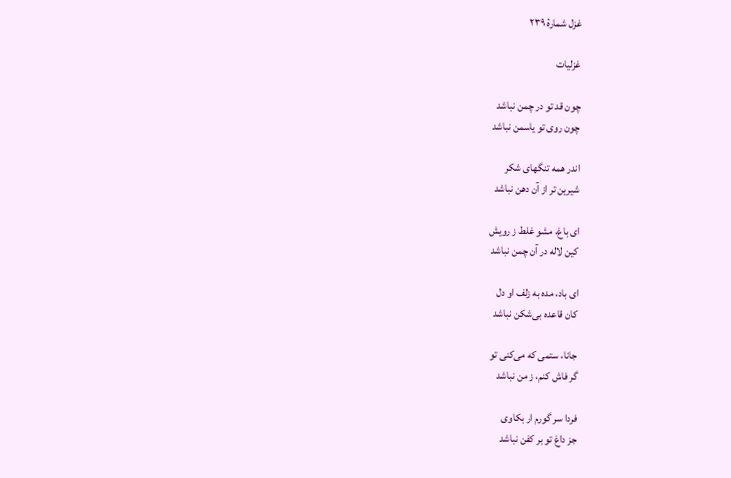غزل شمارهٔ ۲۳۹

غزلیات

چون قد تو در چمن نباشد
چون روی تو یاسمن نباشد

اندر همه تنگهای شکر
شیرین تر از آن دهن نباشد

ای باغ، مشو غلط ز رویش
کین لاله در آن چمن نباشد

ای باد، مده به زلف او دل
کان قاعده بی‌شکن نباشد

جانا، ستمی که می‌کنی تو
گر فاش کنم، ز من نباشد

فردا سر گورم ار بکاوی
جز داغ تو بر کفن نباشد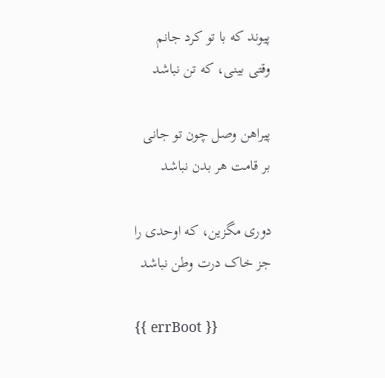پیوند که با تو کرد جانم
وقتی بینی، که تن نباشد

پیراهن وصل چون تو جانی
بر قامت هر بدن نباشد

دوری مگزین، که اوحدی را
جز خاک درت وطن نباشد

{{ errBoot }}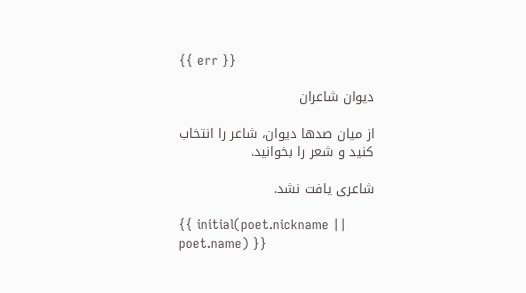{{ err }}

دیوان شاعران

از میان صدها دیوان، شاعر را انتخاب کنید و شعر را بخوانید.

شاعری یافت نشد.

{{ initial(poet.nickname || poet.name) }}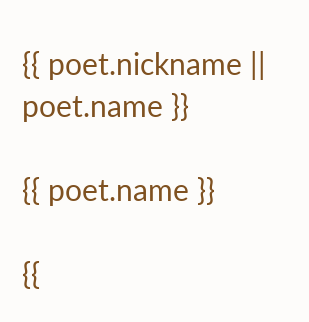{{ poet.nickname || poet.name }}

{{ poet.name }}

{{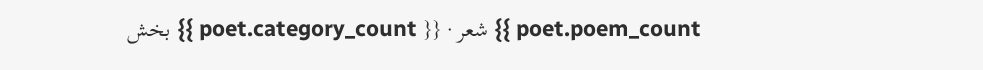poet.poem_count }} شعر · {{ poet.category_count }} بخش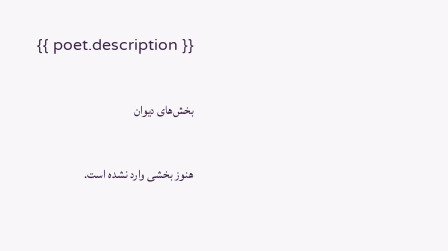{{ poet.description }}

بخش‌های دیوان

هنوز بخشی وارد نشده است.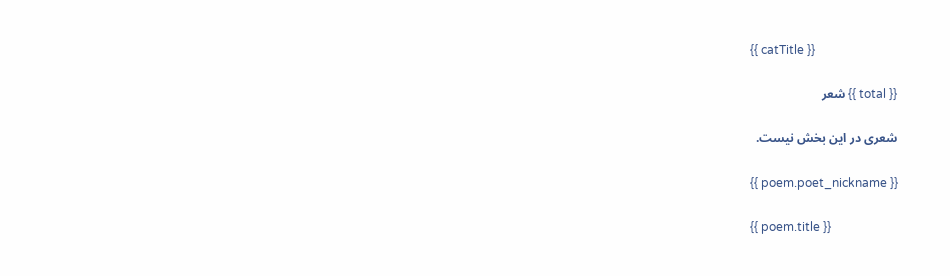{{ catTitle }}

{{ total }} شعر

شعری در این بخش نیست.

{{ poem.poet_nickname }}

{{ poem.title }}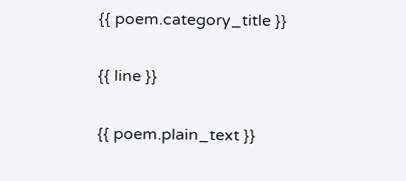{{ poem.category_title }}

{{ line }}

{{ poem.plain_text }}